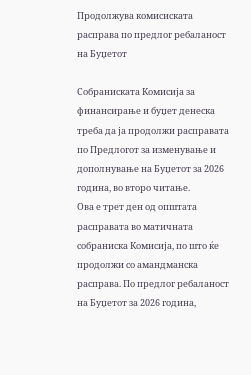Продолжува комисиската расправа по предлог ребаланост на Буџетот

Собраниската Комисија за финансирање и буџет денеска треба да ја продолжи расправата по Предлогот за изменување и дополнување на Буџетот за 2026 година, во второ читање.
Ова е трет ден од општата расправата во матичната собраниска Комисија, по што ќе продолжи со амандманска расправа. По предлог ребаланост на Буџетот за 2026 година,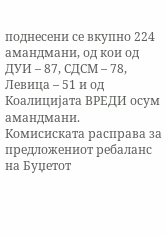поднесени се вкупно 224 амандмани, од кои од ДУИ – 87, СДСМ – 78, Левица – 51 и од Коалицијата ВРЕДИ осум амандмани.
Комисиската расправа за предложениот ребаланс на Буџетот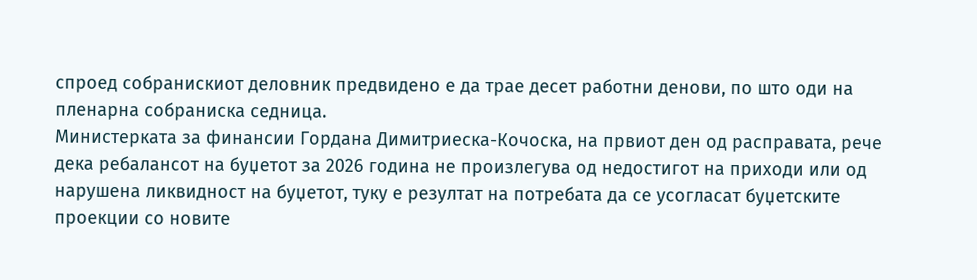спроед собранискиот деловник предвидено е да трае десет работни денови, по што оди на пленарна собраниска седница.
Министерката за финансии Гордана Димитриеска-Кочоска, на првиот ден од расправата, рече дека ребалансот на буџетот за 2026 година не произлегува од недостигот на приходи или од нарушена ликвидност на буџетот, туку е резултат на потребата да се усогласат буџетските проекции со новите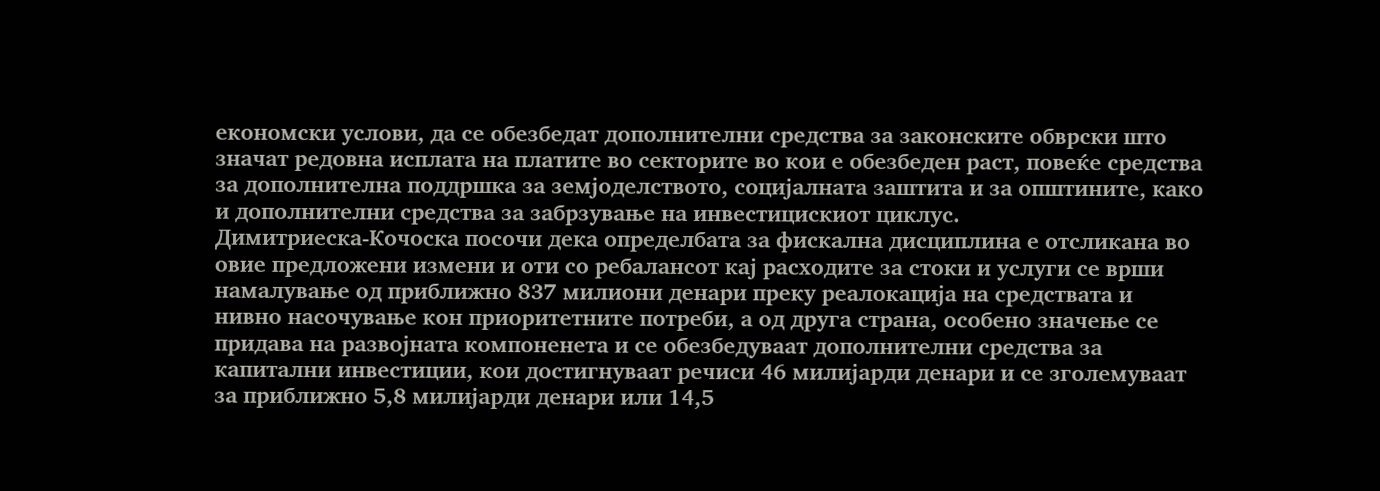економски услови, да се обезбедат дополнителни средства за законските обврски што значат редовна исплата на платите во секторите во кои е обезбеден раст, повеќе средства за дополнителна поддршка за земјоделството, социјалната заштита и за општините, како и дополнителни средства за забрзување на инвестицискиот циклус.
Димитриеска-Кочоска посочи дека определбата за фискална дисциплина е отсликана во овие предложени измени и оти со ребалансот кај расходите за стоки и услуги се врши намалување од приближно 837 милиони денари преку реалокација на средствата и нивно насочување кон приоритетните потреби, а од друга страна, особено значење се придава на развојната компоненета и се обезбедуваат дополнителни средства за капитални инвестиции, кои достигнуваат речиси 46 милијарди денари и се зголемуваат за приближно 5,8 милијарди денари или 14,5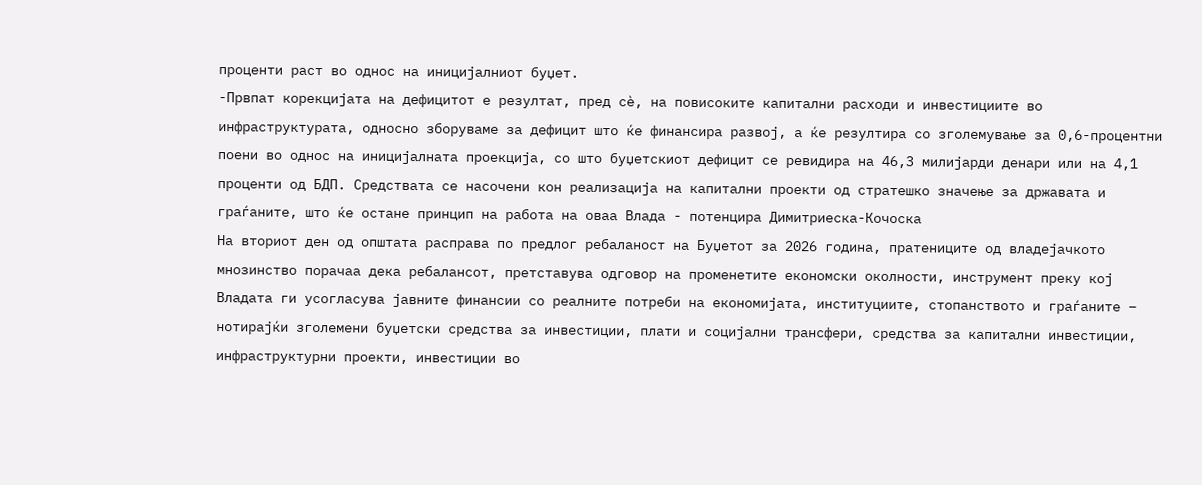проценти раст во однос на иницијалниот буџет.
-Првпат корекцијата на дефицитот е резултат, пред сè, на повисоките капитални расходи и инвестициите во инфраструктурата, односно зборуваме за дефицит што ќе финансира развој, а ќе резултира со зголемување за 0,6-процентни поени во однос на иницијалната проекција, со што буџетскиот дефицит се ревидира на 46,3 милијарди денари или на 4,1 проценти од БДП. Средствата се насочени кон реализација на капитални проекти од стратешко значење за државата и граѓаните, што ќе остане принцип на работа на оваа Влада - потенцира Димитриеска-Кочоска
На вториот ден од општата расправа по предлог ребаланост на Буџетот за 2026 година, пратениците од владејачкото мнозинство порачаа дека ребалансот, претставува одговор на променетите економски околности, инструмент преку кој Владата ги усогласува јавните финансии со реалните потреби на економијата, институциите, стопанството и граѓаните – нотирајќи зголемени буџетски средства за инвестиции, плати и социјални трансфери, средства за капитални инвестиции, инфраструктурни проекти, инвестиции во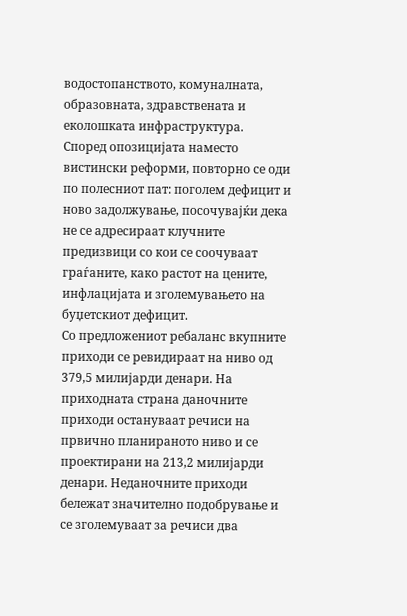водостопанството, комуналната, образовната, здравствената и еколошката инфраструктура.
Според опозицијата наместо вистински реформи, повторно се оди по полесниот пат: поголем дефицит и ново задолжување, посочувајќи дека не се адресираат клучните предизвици со кои се соочуваат граѓаните, како растот на цените, инфлацијата и зголемувањето на буџетскиот дефицит.
Со предложениот ребаланс вкупните приходи се ревидираат на ниво од 379,5 милијарди денари. На приходната страна даночните приходи остануваат речиси на првично планираното ниво и се проектирани на 213,2 милијарди денари. Неданочните приходи бележат значително подобрување и се зголемуваат за речиси два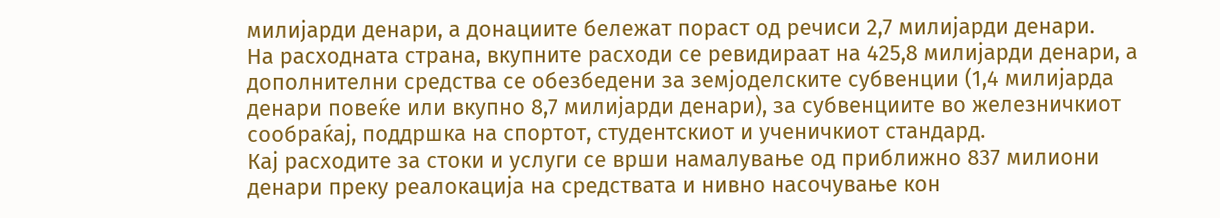милијарди денари, а донациите бележат пораст од речиси 2,7 милијарди денари.
На расходната страна, вкупните расходи се ревидираат на 425,8 милијарди денари, а дополнителни средства се обезбедени за земјоделските субвенции (1,4 милијарда денари повеќе или вкупно 8,7 милијарди денари), за субвенциите во железничкиот сообраќај, поддршка на спортот, студентскиот и ученичкиот стандард.
Кај расходите за стоки и услуги се врши намалување од приближно 837 милиони денари преку реалокација на средствата и нивно насочување кон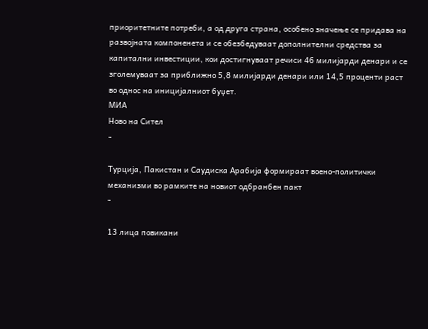приоритетните потреби, а од друга страна, особено значење се придава на развојната компоненета и се обезбедуваат дополнителни средства за капитални инвестиции, кои достигнуваат речиси 46 милијарди денари и се зголемуваат за приближно 5,8 милијарди денари или 14,5 проценти раст во однос на иницијалниот буџет.
МИА
Ново на Сител
-

Турција, Пакистан и Саудиска Арабија формираат воено-политички механизми во рамките на новиот одбранбен пакт
-

13 лица повикани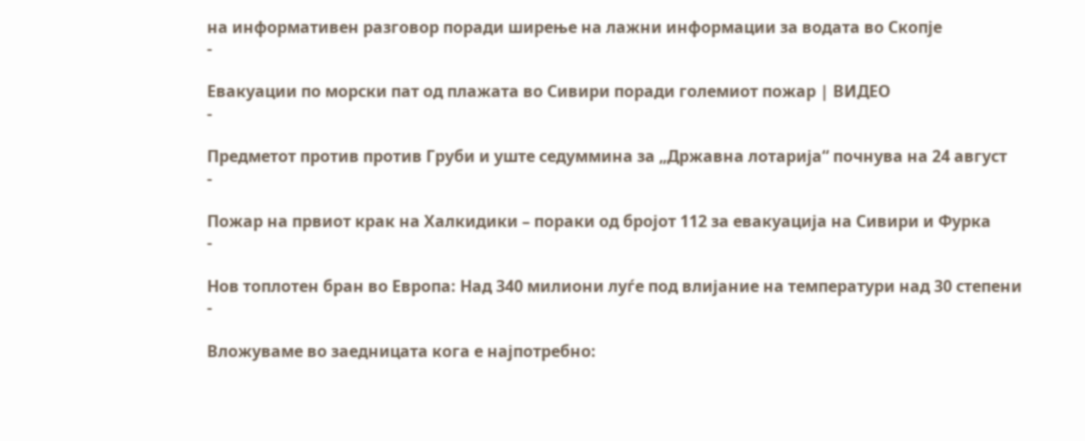на информативен разговор поради ширење на лажни информации за водата во Скопје
-

Евакуации по морски пат од плажата во Сивири поради големиот пожар | ВИДЕО
-

Предметот против против Груби и уште седуммина за „Државна лотарија“ почнува на 24 август
-

Пожар на првиот крак на Халкидики – пораки од бројот 112 за евакуација на Сивири и Фурка
-

Нов топлотен бран во Европа: Над 340 милиони луѓе под влијание на температури над 30 степени
-

Вложуваме во заедницата кога е најпотребно: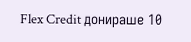Flex Credit донираше 10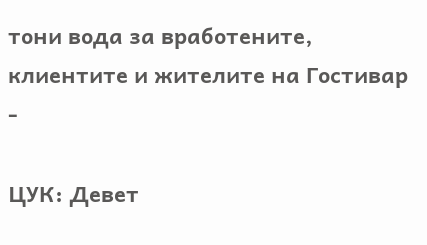тони вода за вработените, клиентите и жителите на Гостивар
-

ЦУК: Девет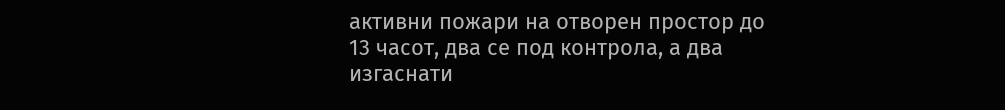активни пожари на отворен простор до 13 часот, два се под контрола, а два изгаснати